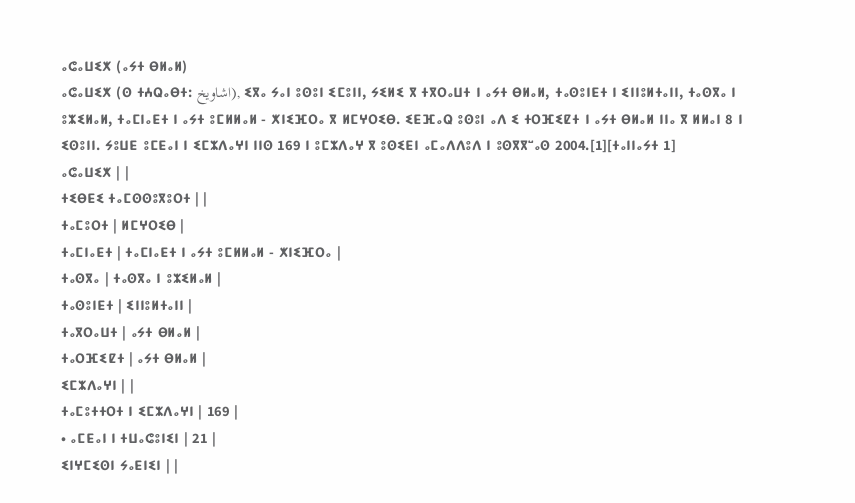ⴰⵛⴰⵡⵉⵅ (ⴰⵢⵜ ⴱⵍⴰⵍ)
ⴰⵛⴰⵡⵉⵅ (ⵙ ⵜⵄⵕⴰⴱⵜ: اشاويخ), ⵉⴳⴰ ⵢⴰⵏ ⵓⵙⵓⵏ ⵉⵎⵓⵏⵏ, ⵢⵉⵍⵉ ⴳ ⵜⴳⵔⴰⵡⵜ ⵏ ⴰⵢⵜ ⴱⵍⴰⵍ, ⵜⴰⵙⵓⵏⴹⵜ ⵏ ⵉⵏⵏⵓⵍⵜⴰⵏⵏ, ⵜⴰⵙⴳⴰ ⵏ ⵓⵣⵉⵍⴰⵍ, ⵜⴰⵎⵏⴰⴹⵜ ⵏ ⴰⵢⵜ ⵓⵎⵍⵍⴰⵍ - ⵅⵏⵉⴼⵔⴰ ⴳ ⵍⵎⵖⵔⵉⴱ. ⵉⴹⴼⴰⵕ ⵓⵙⵓⵏ ⴰⴷ ⵉ ⵜⵔⴼⵉⵇⵜ ⵏ ⴰⵢⵜ ⴱⵍⴰⵍ ⵏⵏⴰ ⴳ ⵍⵍⴰⵏ 8 ⵏ ⵉⵙⵓⵏⵏ. ⵢⵓⵡⴹ ⵓⵎⴹⴰⵏ ⵏ ⵉⵎⵣⴷⴰⵖⵏ ⵏⵏⵙ 169 ⵏ ⵓⵎⵣⴷⴰⵖ ⴳ ⵓⵙⵉⴹⵏ ⴰⵎⴰⴷⴷⵓⴷ ⵏ ⵓⵙⴳⴳⵯⴰⵙ 2004.[1][ⵜⴰⵏⵏⴰⵢⵜ 1]
ⴰⵛⴰⵡⵉⵅ | |
ⵜⵉⴱⴹⵉ ⵜⴰⵎⵙⵙⵓⴳⵓⵔⵜ | |
ⵜⴰⵎⵓⵔⵜ | ⵍⵎⵖⵔⵉⴱ |
ⵜⴰⵎⵏⴰⴹⵜ | ⵜⴰⵎⵏⴰⴹⵜ ⵏ ⴰⵢⵜ ⵓⵎⵍⵍⴰⵍ - ⵅⵏⵉⴼⵔⴰ |
ⵜⴰⵙⴳⴰ | ⵜⴰⵙⴳⴰ ⵏ ⵓⵣⵉⵍⴰⵍ |
ⵜⴰⵙⵓⵏⴹⵜ | ⵉⵏⵏⵓⵍⵜⴰⵏⵏ |
ⵜⴰⴳⵔⴰⵡⵜ | ⴰⵢⵜ ⴱⵍⴰⵍ |
ⵜⴰⵔⴼⵉⵇⵜ | ⴰⵢⵜ ⴱⵍⴰⵍ |
ⵉⵎⵣⴷⴰⵖⵏ | |
ⵜⴰⵎⵓⵜⵜⵔⵜ ⵏ ⵉⵎⵣⴷⴰⵖⵏ | 169 |
• ⴰⵎⴹⴰⵏ ⵏ ⵜⵡⴰⵛⵓⵏⵉⵏ | 21 |
ⵉⵏⵖⵎⵉⵙⵏ ⵢⴰⴹⵏⵉⵏ | |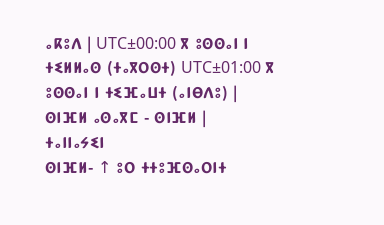ⴰⴽⵓⴷ | UTC±00:00 ⴳ ⵓⵙⵙⴰⵏ ⵏ ⵜⵉⵍⵍⴰⵙ (ⵜⴰⴳⵔⵙⵜ) UTC±01:00 ⴳ ⵓⵙⵙⴰⵏ ⵏ ⵜⵉⴼⴰⵡⵜ (ⴰⵏⴱⴷⵓ) |
ⵙⵏⴼⵍ ⴰⵙⴰⴳⵎ - ⵙⵏⴼⵍ |
ⵜⴰⵏⵏⴰⵢⵉⵏ
ⵙⵏⴼⵍ- ↑ ⵓⵔ ⵜⵜⵓⴼⵙⴰⵔⵏⵜ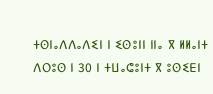ⵜⵙⵏⴰⴷⴷⴰⴷⵉⵏ ⵏ ⵉⵙⵓⵏⵏ ⵏⵏⴰ ⴳ ⵍⵍⴰⵏⵜ ⴷⵔⵓⵙ ⵏ 30 ⵏ ⵜⵡⴰⵛⵓⵏⵜ ⴳ ⵓⵙⵉⴹⵏ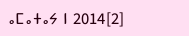ⴰⵎⴰⵜⴰⵢ ⵏ 2014[2]